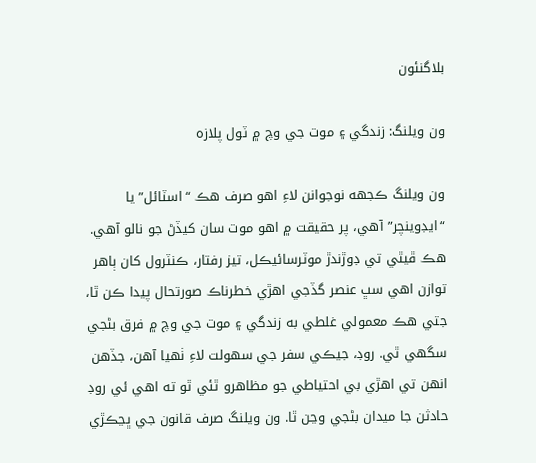بلاگنئون

ون ويلنگ: زندگي ۽ موت جي وچ ۾ ٽول پلازه

ون ويلنگ ڪجهه نوجوانن لاءِ اهو صرف هڪ “اسٽائل” يا “ايڊوينچر” آهي، پر حقيقت ۾ اهو موت سان کيڏڻ جو نالو آهي. هڪ ڦيٿي تي ڊوڙندڙ موٽرسائيڪل، تيز رفتار، ڪنٽرول کان ٻاهر توازن اهي سڀ عنصر گڏجي اهڙي خطرناڪ صورتحال پيدا ڪن ٿا، جتي هڪ معمولي غلطي به زندگي ۽ موت جي وچ ۾ فرق بڻجي سگهي ٿي. روڊ، جيڪي سفر جي سهولت لاءِ ٺهيا آهن، جڏهن انهن تي اهڙي بي احتياطي جو مظاهرو ٿئي ٿو ته اهي ئي روڊ حادثن جا ميدان بڻجي وڃن ٿا. ون ويلنگ صرف قانون جي ڀڃڪڙي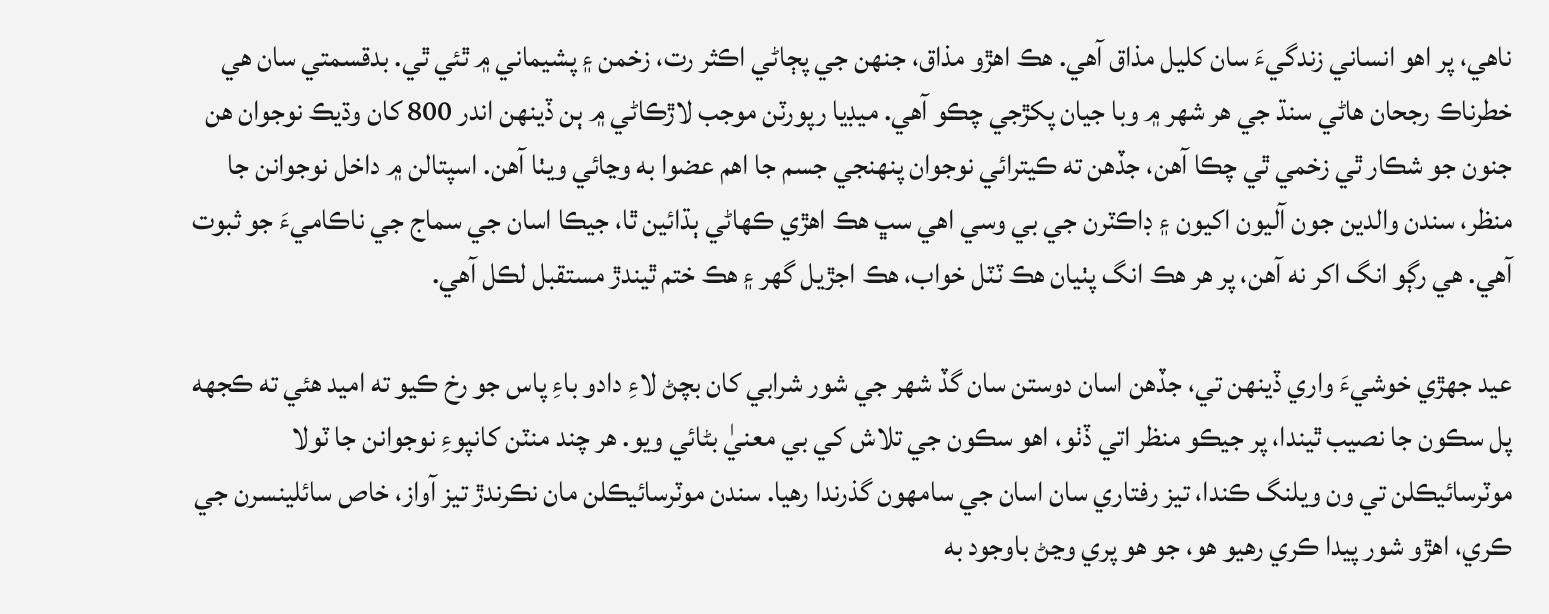ناهي، پر اهو انساني زندگيءَ سان کليل مذاق آهي. هڪ اهڙو مذاق، جنهن جي پڄاڻي اڪثر رت، زخمن ۽ پشيماني ۾ ٿئي ٿي. بدقسمتي سان هي خطرناڪ رجحان هاڻي سنڌ جي هر شهر ۾ وبا جيان پکڙجي چڪو آهي. ميڊيا رپورٽن موجب لاڙڪاڻي ۾ ٻن ڏينهن اندر 800 کان وڌيڪ نوجوان هن جنون جو شڪار ٿي زخمي ٿي چڪا آهن، جڏهن ته ڪيترائي نوجوان پنهنجي جسم جا اهم عضوا به وڃائي ويٺا آهن. اسپتالن ۾ داخل نوجوانن جا منظر، سندن والدين جون آليون اکيون ۽ ڊاڪٽرن جي بي وسي اهي سڀ هڪ اهڙي ڪهاڻي ٻڌائين ٿا، جيڪا اسان جي سماج جي ناڪاميءَ جو ثبوت آهي. هي رڳو انگ اکر نه آهن، پر هر هڪ انگ پٺيان هڪ ٽٽل خواب، هڪ اجڙيل گهر ۽ هڪ ختم ٿيندڙ مستقبل لڪل آهي.

عيد جهڙي خوشيءَ واري ڏينهن تي، جڏهن اسان دوستن سان گڏ شهر جي شور شرابي کان بچڻ لاءِ دادو باءِ پاس جو رخ ڪيو ته اميد هئي ته ڪجهه پل سڪون جا نصيب ٿيندا، پر جيڪو منظر اتي ڏٺو، اهو سڪون جي تلاش کي بي معنيٰ بڻائي ويو. هر چند منٽن کانپوءِ نوجوانن جا ٽولا موٽرسائيڪلن تي ون ويلنگ ڪندا، تيز رفتاري سان اسان جي سامهون گذرندا رهيا. سندن موٽرسائيڪلن مان نڪرندڙ تيز آواز، خاص سائلينسرن جي ڪري، اهڙو شور پيدا ڪري رهيو هو، جو هو پري وڃڻ باوجود به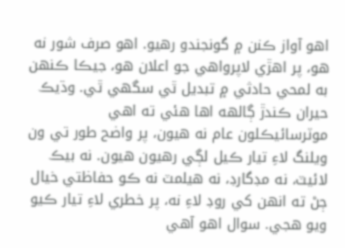اهو آواز ڪنن ۾ گونجندو رهيو. اهو صرف شور نه هو، پر اهڙي لاپرواهي جو اعلان هو، جيڪا ڪنهن به لمحي حادثي ۾ تبديل ٿي سگهي ٿي. وڌيڪ حيران ڪندڙ ڳالهه اها هئي ته اهي موٽرسائيڪلون عام نه هيون، پر واضح طور تي ون ويلنگ لاءِ تيار ڪيل لڳي رهيون هيون. نه بيڪ لائيٽ، نه مڊگارڊ، نه هيلمٽ نه ڪو حفاظتي خيال ڄڻ ته انهن کي روڊ لاءِ نه، پر خطري لاءِ تيار ڪيو ويو هجي. سوال اهو آهي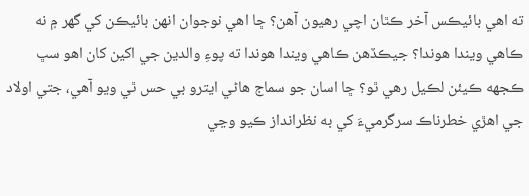ته اهي بائيڪس آخر ڪٿان اچي رهيون آهن؟ ڇا اهي نوجوان انهن بائيڪن کي گهر ۾ نه ڪاهي ويندا هوندا؟ جيڪڏهن ڪاهي ويندا هوندا ته پوءِ والدين جي اکين کان اهو سڀ ڪجهه ڪيئن لڪيل رهي ٿو؟ ڇا اسان جو سماج هاڻي ايترو بي حس ٿي ويو آهي، جتي اولاد جي اهڙي خطرناڪ سرگرميءَ کي به نظرانداز ڪيو وڃي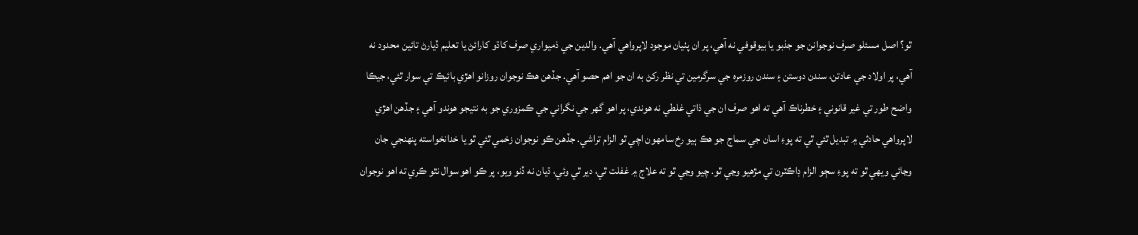ٿو؟ اصل مسئلو صرف نوجوانن جو جذبو يا بيوقوفي نه آهي، پر ان پٺيان موجود لاپرواهي آهي. والدين جي ذميواري صرف کاڌو کارائڻ يا تعليم ڏيارڻ تائين محدود نه آهي، پر اولاد جي عادتن، سندن دوستن ۽ سندن روزمره جي سرگرمين تي نظر رکڻ به ان جو اهم حصو آهي. جڏهن هڪ نوجوان روزانو اهڙي بائيڪ تي سوار ٿئي، جيڪا واضح طور تي غير قانوني ۽ خطرناڪ آهي ته اهو صرف ان جي ذاتي غلطي نه هوندي، پر اهو گهر جي نگراني جي ڪمزوري جو به نتيجو هوندو آهي ۽ جڏهن اهڙي لاپرواهي حادثي ۾ تبديل ٿئي ٿي ته پوءِ اسان جي سماج جو هڪ ٻيو رخ سامهون اچي ٿو الزام تراشي. جڏهن ڪو نوجوان زخمي ٿئي ٿو يا خدانخواسته پنهنجي جان وڃائي ويهي ٿو ته پوءِ سڄو الزام ڊاڪٽرن تي مڙهيو وڃي ٿو. چيو وڃي ٿو ته علاج ۾ غفلت ٿي، دير ٿي وئي، ڌيان نه ڏنو ويو، پر ڪو اهو سوال نٿو ڪري ته اهو نوجوان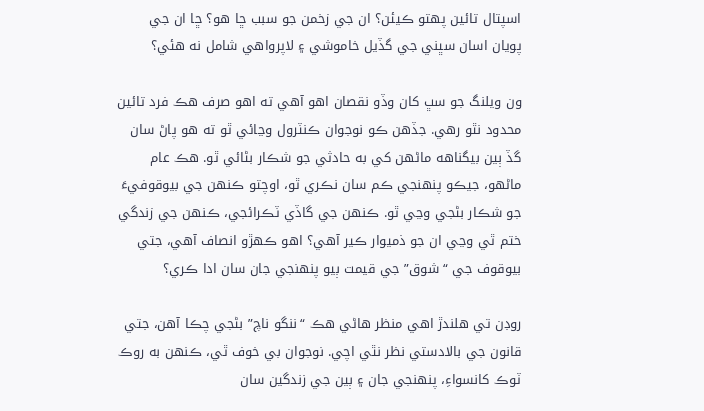اسپتال تائين پهتو ڪيئن؟ ان جي زخمن جو سبب ڇا هو؟ ڇا ان جي پويان اسان سڀني جي گڏيل خاموشي ۽ لاپرواهي شامل نه هئي؟

ون ويلنگ جو سڀ کان وڏو نقصان اهو آهي ته اهو صرف هڪ فرد تائين محدود نٿو رهي. جڏهن ڪو نوجوان ڪنٽرول وڃائي ٿو ته هو پاڻ سان گڏ ٻين بيگناهه ماڻهن کي به حادثي جو شڪار بڻائي ٿو. هڪ عام ماڻهو، جيڪو پنهنجي ڪم سان نڪري ٿو، اوچتو ڪنهن جي بيوقوفيءَ جو شڪار بڻجي وڃي ٿو. ڪنهن جي گاڏي ٽڪرائجي، ڪنهن جي زندگي ختم ٿي وڃي ان جو ذميوار ڪير آهي؟ اهو ڪهڙو انصاف آهي، جتي بيوقوف جي “شوق” جي قيمت ٻيو پنهنجي جان سان ادا ڪري؟

روڊن تي هلندڙ اهي منظر هاڻي هڪ “ننگو ناچ” بڻجي چڪا آهن، جتي قانون جي بالادستي نظر نٿي اچي. نوجوان بي خوف ٿي، ڪنهن به روڪ ٽوڪ کانسواءِ، پنهنجي جان ۽ ٻين جي زندگين سان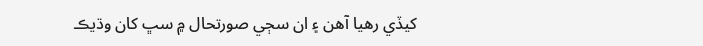کيڏي رهيا آهن ۽ ان سڄي صورتحال ۾ سڀ کان وڌيڪ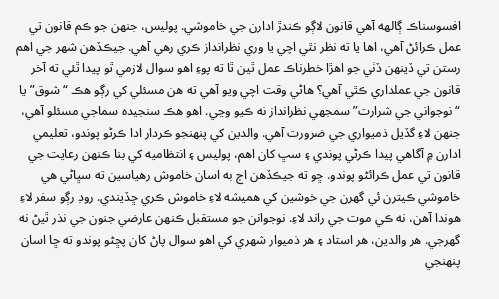افسوسناڪ ڳالهه آهي قانون لاڳو ڪندڙ ادارن جي خاموشي. پوليس، جنهن جو ڪم قانون تي عمل ڪرائڻ آهي، اها يا ته نظر نٿي اچي يا وري نظرانداز ڪري رهي آهي. جيڪڏهن شهر جي اهم رستن تي ڏينهن ڏٺي جو اهڙا خطرناڪ عمل ٿين ٿا ته پوءِ اهو سوال لازمي ٿو پيدا ٿئي ته آخر قانون جي عملداري ڪٿي آهي؟ هاڻي وقت اچي ويو آهي ته هن مسئلي کي رڳو هڪ “شوق” يا “نوجواني جي شرارت” سمجهي نظرانداز نه ڪيو وڃي. اهو هڪ سنجيده سماجي مسئلو آهي، جنهن لاءِ گڏيل ذميواري جي ضرورت آهي. والدين کي پنهنجو ڪردار ادا ڪرڻو پوندو، تعليمي ادارن ۾ آگاهي پيدا ڪرڻي پوندي ۽ سڀ کان اهم، پوليس ۽ انتظاميه کي بنا ڪنهن رعايت جي قانون تي عمل ڪرائڻو پوندو. ڇو ته جيڪڏهن اڄ به اسان خاموش رهياسين ته سڀاڻي هي خاموشي ڪيترن ئي گهرن جي خوشين کي هميشه لاءِ خاموش ڪري ڇڏيندي. روڊ رڳو سفر لاءِ هوندا آهن، نه ڪي موت جي راند لاءِ. نوجوانن جو مستقبل ڪنهن عارضي جنون جي نذر ٿيڻ نه گهرجي. هر والدين، هر استاد ۽ هر ذميوار شهري کي اهو سوال پاڻ کان پڇڻو پوندو ته ڇا اسان پنهنجي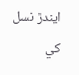ايندڙ نسل کي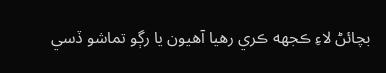بچائڻ لاءِ ڪجهه ڪري رهيا آهيون يا رڳو تماشو ڏسي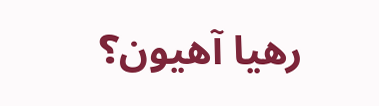رهيا آهيون؟